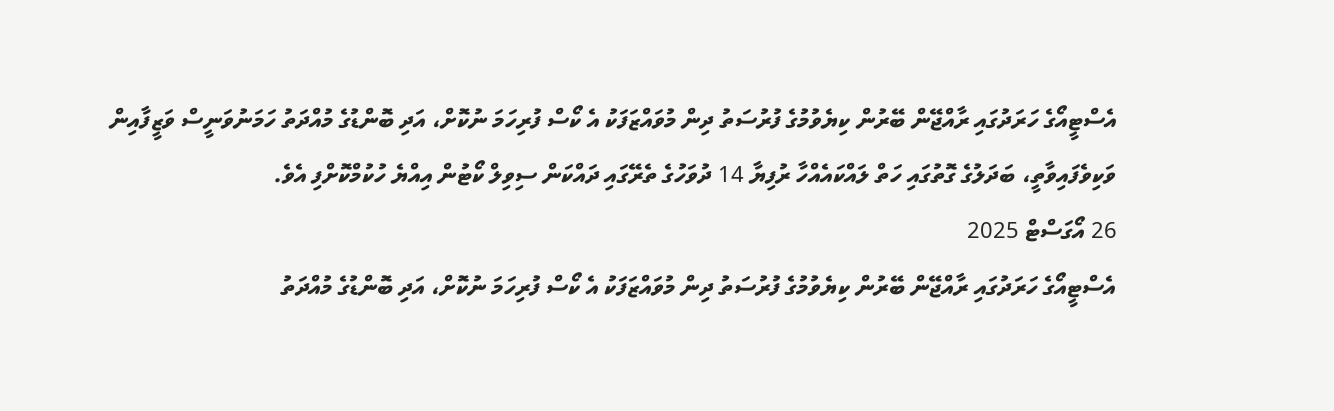އެސްޓީއޯގެ ހަރަދުގައި ރާއްޖޭން ބޭރުން ކިޔެވުމުގެ ފުރުސަތު ދިން މުވައްޒަފަކު އެ ކޯސް ފުރިހަމަ ނުކޮށް، އަދި ބޮންޑުގެ މުއްދަތު ހަމަނުވަނީސް ވަޒީފާއިން ވަކިވެފައިވާތީ، ބަދަލުގެ ގޮތުގައި ހަތް ލައްކައެއްހާ ރުފިޔާ 14 ދުވަހުގެ ތެރޭގައި ދައްކަން ސިވިލް ކޯޓުން އިއްޔެ ހުކުމްކޮށްފި އެވެ.
26 އޯގަސްޓް 2025
އެސްޓީއޯގެ ހަރަދުގައި ރާއްޖޭން ބޭރުން ކިޔެވުމުގެ ފުރުސަތު ދިން މުވައްޒަފަކު އެ ކޯސް ފުރިހަމަ ނުކޮށް، އަދި ބޮންޑުގެ މުއްދަތު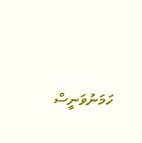ހަމަނުވަނީސް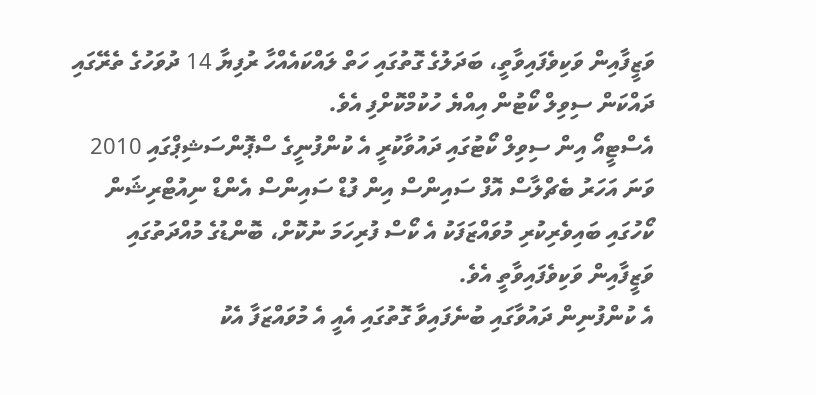ވަޒީފާއިން ވަކިވެފައިވާތީ، ބަދަލުގެ ގޮތުގައި ހަތް ލައްކައެއްހާ ރުފިޔާ 14 ދުވަހުގެ ތެރޭގައި ދައްކަން ސިވިލް ކޯޓުން އިއްޔެ ހުކުމްކޮށްފި އެވެ.
އެސްޓީއޯ އިން ސިވިލް ކޯޓުގައި ދައުވާކުރީ އެ ކުންފުނީގެ ސްޕޮންސަޝިޕްގައި 2010 ވަނަ އަހަރު ބެޗްލާސް އޮފް ސައިންސް އިން ފުޑް ސައިންސް އެންޑް ނިއުޓްރިޝަން ކޯހުގައި ބައިވެރިކުރި މުވައްޒަފަކު އެ ކޯސް ފުރިހަމަ ނުކޮށް، ބޮންޑުގެ މުއްދަތުގައި ވަޒީފާއިން ވަކިވެފައިވާތީ އެވެ.
އެ ކުންފުނިން ދައުވާގައި ބުނެފައިވާ ގޮތުގައި އެއީ އެ މުވައްޒަފާ އެކު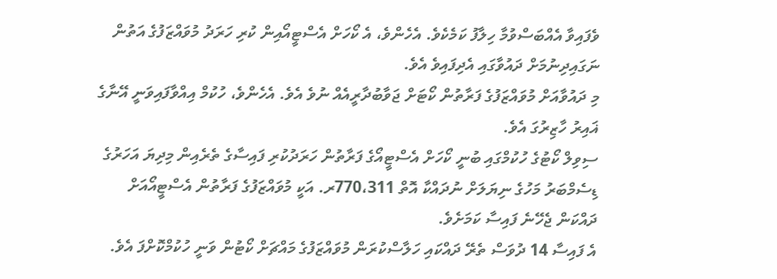ވެފައިވާ އެއްބަސްވުމާ ހިލާފު ކަމެކެވެ. އެހެންވެ، އެ ކޯހަށް އެސްޓީއޯއިން ކުރި ހަރަދު މުވައްޒަފުގެ އަތުން ނަގައިދިނުމަށް ދައުވާގައި އެދިފައިވެ އެވެ.
މި ދައުވާއަށް މުވައްޒަފުގެ ފަރާތުން ކޯޓަށް ޖަވާބުދާރީއެއް ނުވެ އެވެ. އެހެންވެ، ހުކުމް އިއްވާފައިވަނީ އޭނާގެ ޣައިރު ހާޒިރުގަ އެވެ.
ސިވިލް ކޯޓުގެ ހުކުމްގައި ބުނީ ކޯހަށް އެސްޓީއޯގެ ފަރާތުން ހަރަދުކުރި ފައިސާގެ ތެރެއިން މިދިޔަ އަހަރުގެ ޑިސެމްބަރު މަހުގެ ނިޔަލަށް ނުދައްކާ އޮތް 770،311ރ. އަކީ މުވައްޒަފުގެ ފަރާތުން އެސްޓީއޯއަށް ދައްކަން ޖެހޭނެ ފައިސާ ކަމަށެވެ.
އެ ފައިސާ 14 ދުވަސް ތެރޭ ދައްކައި ހަލާސްކުރަން މުވައްޒަފުގެ މައްޗަށް ކޯޓުން ވަނީ ހުކުމްކޮށްފަ އެވެ.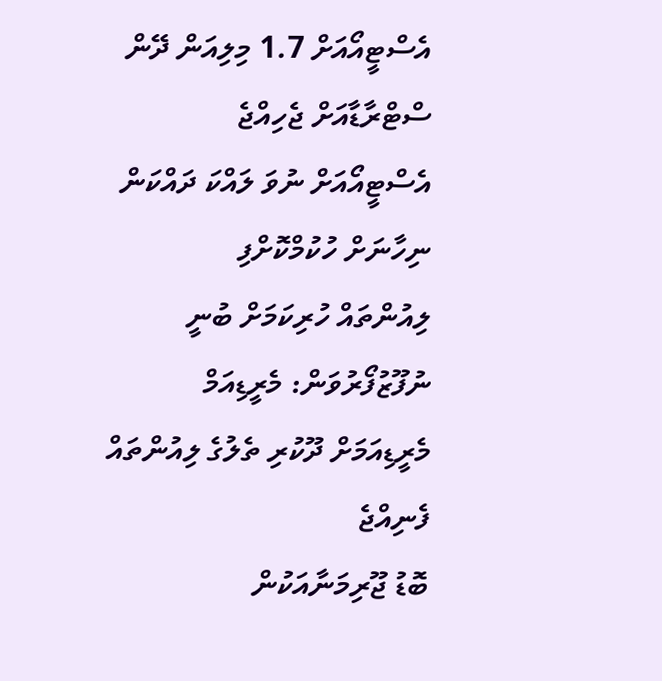އެސްޓީއޯއަށް 1.7 މިލިއަން ދޭން ސްޓްރާޑާއަށް ޖެހިއްޖެ
އެސްޓީއޯއަށް ނުވަ ލައްކަ ދައްކަން ނިހާނަށް ހުކުމްކޮށްފި
ލިއުންތައް ހުރިކަމަށް ބުނީ ނުފޫޒުފޯރުވަން: މެރީޑިއަމް
މެރީޑިއަމަށް ދޫކުރި ތެލުގެ ލިއުންތައް ފެނިއްޖެ
ބޮޑު ޖޫރިމަނާއަކުން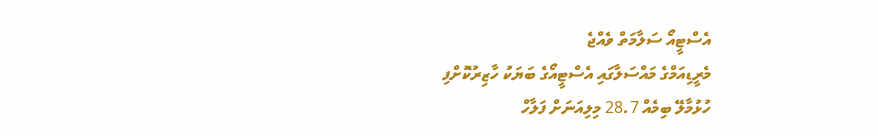އެސްޓީއޯ ސަލާމަތް ވެއްޖެ
މެރީޑިއަމްގެ މައްސަލާގައި އެސްޓީއޯގެ ބަޔަކު ހާޒިރުކޮށްފި
ހުޅުމާލޭ ބިމެއް 28.7 މިލިއަނަށް ފަލާހް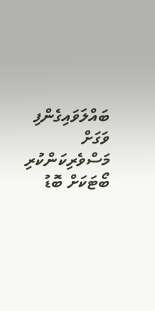ބައްލަވައިގެންފި
ވަގަށް މަސްވެރިކަންކުރި ބޯޓަކަށް ބޮޑު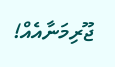ޖޫރިމަނާއެއް!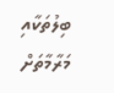ބިލުތަކާއި މަރާމާތަށް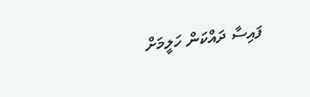ފައިސާ ދައްކަން ހަލީމަށް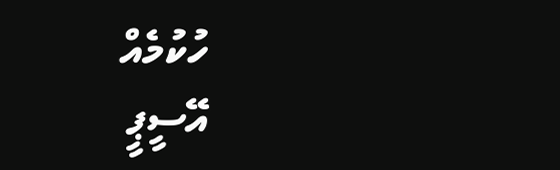ހުކުމެއް
އޭސީޕީ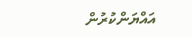އައްޔަންކުރުން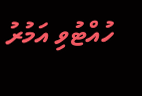ހުއްޓުވި އަމުރު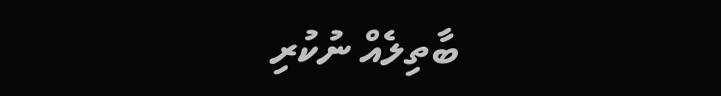ބާތިލެއް ނުކުރި